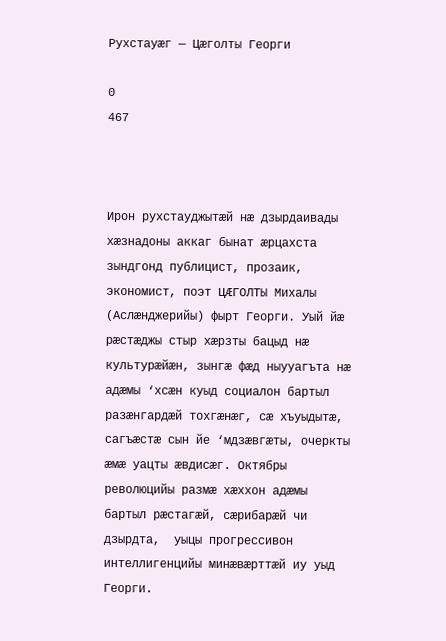Рухстауæг — Цæголты Георги

0
467



Ирон рухстауджытæй нæ дзырдаивады хæзнадоны аккаг бынат æрцахста зындгонд публицист, прозаик, экономист, поэт ЦÆГОЛТЫ Михалы (Аслæнджерийы) фырт Георги. Уый йæ рæстæджы стыр хæрзты бацыд нæ культурæйæн, зынгæ фæд ныууагъта нæ адæмы ‘хсæн куыд социалон бартыл разæнгардæй тохгæнæг, сæ хъуыдытæ, сагъæстæ сын йе ‘мдзæвгæты, очеркты æмæ уацты æвдисæг. Октябры революцийы размæ хæххон адæмы бартыл рæстагæй, сæрибарæй чи дзырдта,  уыцы прогрессивон интеллигенцийы минæвæрттæй иу уыд Георги.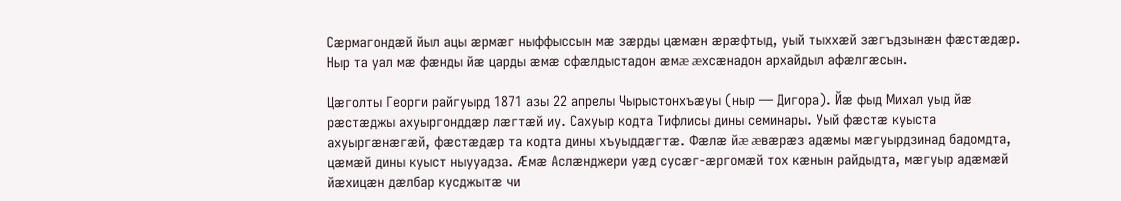Сæрмагондæй йыл ацы æрмæг ныффыссын мæ зæрды цæмæн æрæфтыд, уый тыххæй зæгъдзынæн фæстæдæр. Ныр та уал мæ фæнды йæ царды æмæ сфæлдыстадон æмæ æхсæнадон архайдыл афæлгæсын.

Цæголты Георги райгуырд 1871 азы 22 апрелы Чырыстонхъæуы (ныр — Дигора). Йæ фыд Михал уыд йæ рæстæджы ахуыргонддæр лæгтæй иу. Сахуыр кодта Тифлисы дины семинары. Уый фæстæ куыста ахуыргæнæгæй, фæстæдæр та кодта дины хъуыддæгтæ. Фæлæ йæ æвæрæз адæмы мæгуырдзинад бадомдта, цæмæй дины куыст ныууадза. Æмæ Аслæнджери уæд сусæг-æргомæй тох кæнын райдыдта, мæгуыр адæмæй йæхицæн дæлбар кусджытæ чи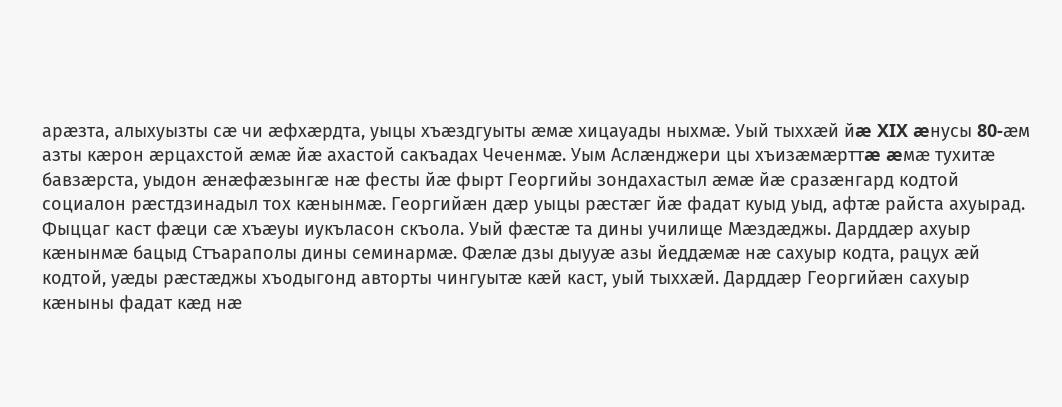арæзта, алыхуызты сæ чи æфхæрдта, уыцы хъæздгуыты æмæ хицауады ныхмæ. Уый тыххæй йæ XIX æнусы 80-æм азты кæрон æрцахстой æмæ йæ ахастой сакъадах Чеченмæ. Уым Аслæнджери цы хъизæмæрттæ æмæ тухитæ бавзæрста, уыдон æнæфæзынгæ нæ фесты йæ фырт Георгийы зондахастыл æмæ йæ сразæнгард кодтой социалон рæстдзинадыл тох кæнынмæ. Георгийæн дæр уыцы рæстæг йæ фадат куыд уыд, афтæ райста ахуырад. Фыццаг каст фæци сæ хъæуы иукъласон скъола. Уый фæстæ та дины училище Мæздæджы. Дарддæр ахуыр кæнынмæ бацыд Стъараполы дины семинармæ. Фæлæ дзы дыууæ азы йеддæмæ нæ сахуыр кодта, рацух æй кодтой, уæды рæстæджы хъодыгонд авторты чингуытæ кæй каст, уый тыххæй. Дарддæр Георгийæн сахуыр кæныны фадат кæд нæ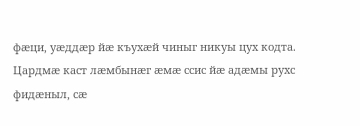фæци, уæддæр йæ къухæй чиныг никуы цух кодта. Цардмæ каст лæмбынæг æмæ ссис йæ адæмы рухс фидæныл, сæ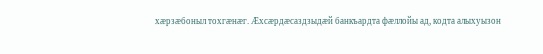хæрзæбоныл тохгæнæг. Æхсæрдæсаздзыдæй банкъардта фæллойы ад, кодта алыхуызон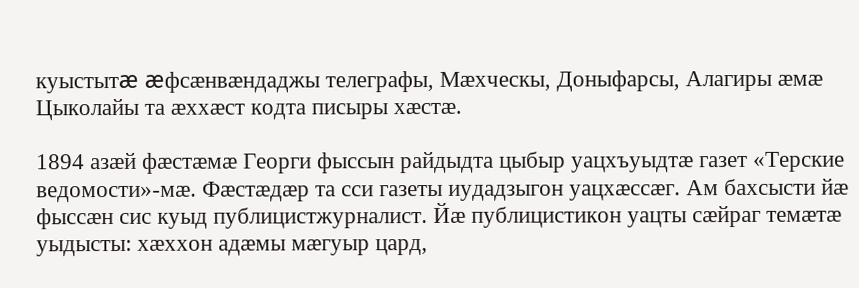куыстытæ æфсæнвæндаджы телеграфы, Мæхческы, Доныфарсы, Алагиры æмæ Цыколайы та æххæст кодта писыры хæстæ.

1894 азæй фæстæмæ Георги фыссын райдыдта цыбыр уацхъуыдтæ газет «Терские ведомости»-мæ. Фæстæдæр та сси газеты иудадзыгон уацхæссæг. Ам бахсысти йæ фыссæн сис куыд публицистжурналист. Йæ публицистикон уацты сæйраг темæтæ уыдысты: хæххон адæмы мæгуыр цард,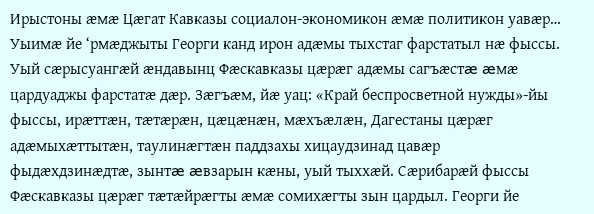Ирыстоны æмæ Цæгат Кавказы социалон-экономикон æмæ политикон уавæр… Уыимæ йе ‘рмæджыты Георги канд ирон адæмы тыхстаг фарстатыл нæ фыссы. Уый сæрысуангæй æндавынц Фæскавказы цæрæг адæмы сагъæстæ æмæ цардуаджы фарстатæ дæр. Зæгъæм, йæ уац: «Край беспросветной нужды»-йы фыссы, ирæттæн, тæтæрæн, цæцæнæн, мæхъæлæн, Дагестаны цæрæг адæмыхæттытæн, таулинæгтæн паддзахы хицаудзинад цавæр фыдæхдзинæдтæ, зынтæ æвзарын кæны, уый тыххæй. Сæрибарæй фыссы Фæскавказы цæрæг тæтæйрæгты æмæ сомихæгты зын цардыл. Георги йе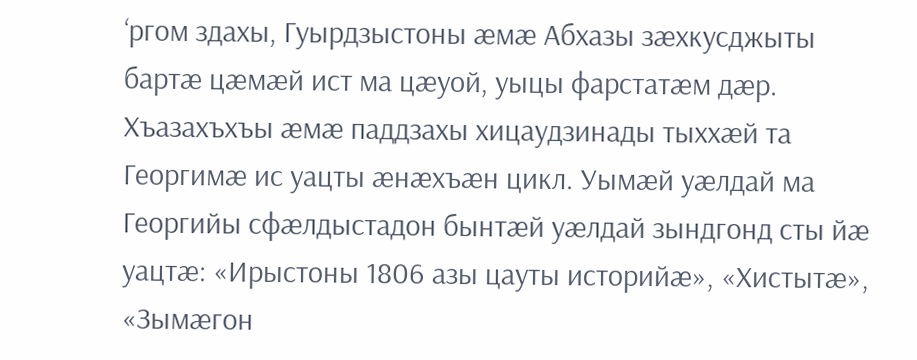‘ргом здахы, Гуырдзыстоны æмæ Абхазы зæхкусджыты бартæ цæмæй ист ма цæуой, уыцы фарстатæм дæр. Хъазахъхъы æмæ паддзахы хицаудзинады тыххæй та Георгимæ ис уацты æнæхъæн цикл. Уымæй уæлдай ма Георгийы сфæлдыстадон бынтæй уæлдай зындгонд сты йæ уацтæ: «Ирыстоны 1806 азы цауты историйæ», «Хистытæ», «Зымæгон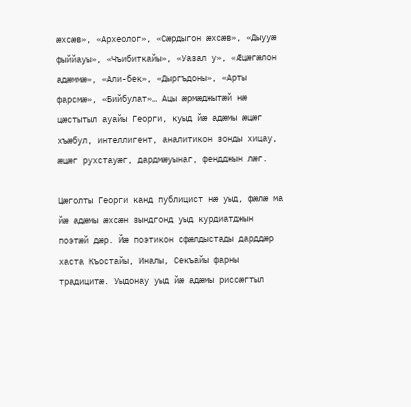æхсæв», «Археолог», «Сæрдыгон æхсæв», «Дыууæ фыййауы», «Чъибиткайы», «Уазал у», «Æцæгæлон адæммæ», «Али-бек», «Дыргъдоны», «Арты фарсмæ», «Бийбулат»… Ацы æрмæджытæй нæ цæстытыл ауайы Георги, куыд йæ адæмы æцæг хъæбул, интеллигент, аналитикон зонды хицау, æцæг рухстауæг, дардмæуынаг, фендджын лæг.

Цæголты Георги канд публицист нæ уыд, фæлæ ма йæ адæмы æхсæн зындгонд уыд курдиатджын поэтæй дæр. Йæ поэтикон сфæлдыстады дарддæр хаста Къостайы, Иналы, Секъайы фарны традицитæ. Уыдонау уыд йæ адæмы риссæгтыл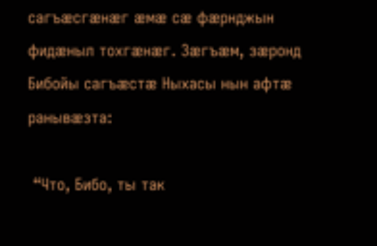сагъæсгæнæг æмæ сæ фæрнджын фидæныл тохгæнæг. Зæгъæм, зæронд Бибойы сагъæстæ Ныхасы нын афтæ ранывæзта:

 “Что, Бибо, ты так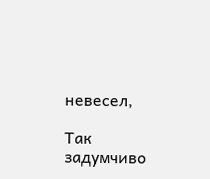невесел,

Так задумчиво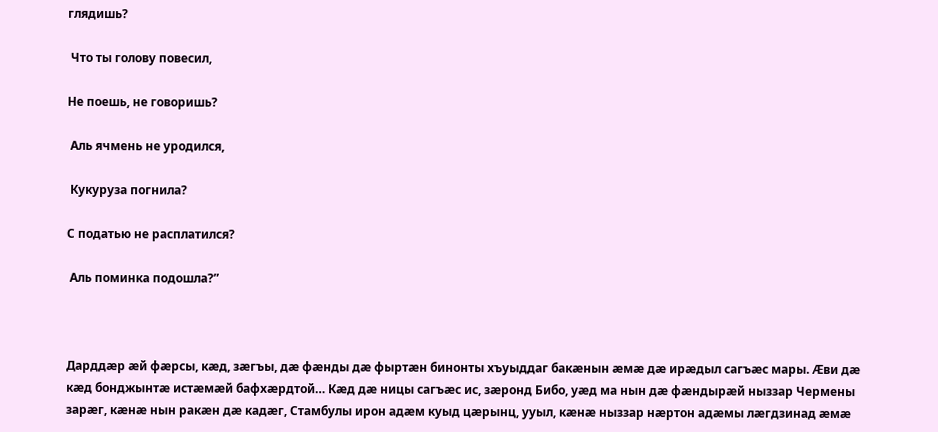глядишь?

 Что ты голову повесил,

Не поешь, не говоришь?

 Аль ячмень не уродился,

 Кукуруза погнила?

С податью не расплатился?

 Аль поминка подошла?”



Дарддæр æй фæрсы, кæд, зæгъы, дæ фæнды дæ фыртæн бинонты хъуыддаг бакæнын æмæ дæ ирæдыл сагъæс мары. Æви дæ кæд бонджынтæ истæмæй бафхæрдтой… Кæд дæ ницы сагъæс ис, зæронд Бибо, уæд ма нын дæ фæндырæй ныззар Чермены зарæг, кæнæ нын ракæн дæ кадæг, Стамбулы ирон адæм куыд цæрынц, ууыл, кæнæ ныззар нæртон адæмы лæгдзинад æмæ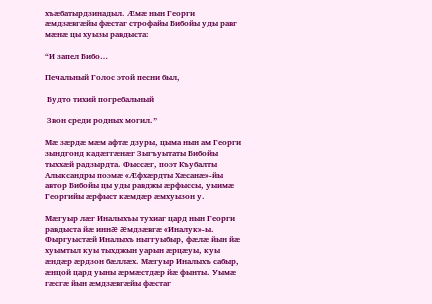хъæбатырдзинадыл. Æмæ нын Георги æмдзæвгæйы фæстаг строфайы Бибойы уды равг мæнæ цы хуызы равдыста:

“И запел Бибо…

Печальный Голос этой песни был,

 Будто тихий погребальный

 Звон среди родных могил.”

Мæ зæрдæ мæм афтæ дзуры, цыма нын ам Георги зындгонд кадæггæнæг Зыгъуытаты Бибойы тыххæй радзырдта. Фыссæг, поэт Къубалты Алыксандры поэмæ «Æфхæрдты Хæсанæ»-йы автор Бибойы цы уды равджы æрфыссы, уыимæ Георгийы æрфыст кæмдæр æмхуызон у.

Мæгуыр лæг Иналыхъы тухиаг цард нын Георги равдыста йæ иннæ æмдзæвгæ «Иналук»-ы. Фыргуыстæй Иналыхъ ныггуыбыр, фæлæ йын йæ хуымтыл куы тыхджын уарын æрцæуы, куы æндæр æрдзон бæллæх. Мæгуыр Иналыхъ сабыр, æнцой цард уыны æрмæстдæр йæ фынты. Уымæ гæсгæ йын æмдзæвгæйы фæстаг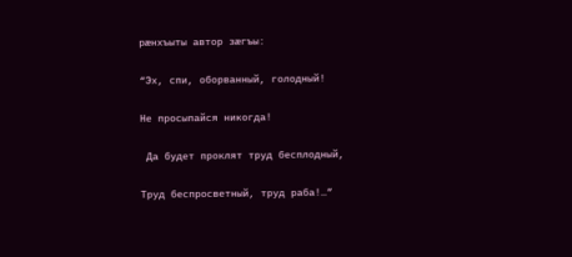рæнхъыты автор зæгъы:

“Эх, спи, оборванный, голодный!

Не просыпайся никогда!

 Да будет проклят труд бесплодный,

Труд беспросветный, труд раба!…”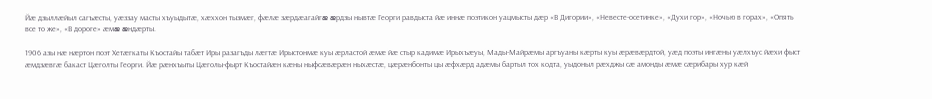Йæ дзыллæйыл сагъæсты, уæззау масты хъуыдытæ, хæххон тызмæг, фæлæ зæрдæагайгæ æрдзы нывтæ Георги равдыста йæ иннæ поэтикон уацмысты дæр «В Дигории», «Невесте-осетинке», «Духи гор», «Ночью в горах», «Опять все то же», «В дороге» æмæ æндæрты.

1906 азы нæ нæртон поэт Хетæгкаты Къостайы табæт Иры разагъды лæгтæ Ирыстонмæ куы æрластой æмæ йæ стыр кадимæ Ирыхъæуы, Мады-Майрæмы аргъуаны кæрты куы æрæвæрдтой, уæд поэты ингæны уæлхъус йæхи фыст æмдзæвгæ бакаст Цæголты Георги. Йæ рæнхъыты Цæголы-фырт Къостайæн кæны ныфсæвæрæн ныхæстæ, цæрæнбонты цы æфхæрд адæмы бартыл тох кодта, уыдоныл рæхджы сæ амонды æмæ сæрибары хур кæй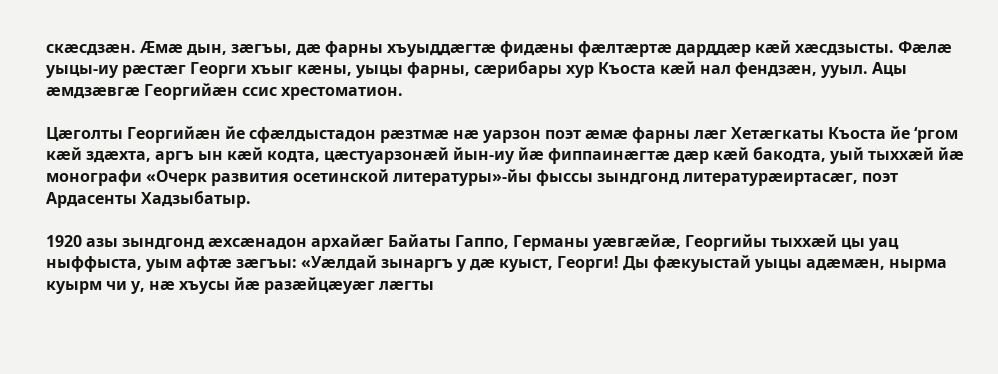скæсдзæн. Æмæ дын, зæгъы, дæ фарны хъуыддæгтæ фидæны фæлтæртæ дарддæр кæй хæсдзысты. Фæлæ уыцы-иу рæстæг Георги хъыг кæны, уыцы фарны, сæрибары хур Къоста кæй нал фендзæн, ууыл. Ацы æмдзæвгæ Георгийæн ссис хрестоматион.

Цæголты Георгийæн йе сфæлдыстадон рæзтмæ нæ уарзон поэт æмæ фарны лæг Хетæгкаты Къоста йе ‘ргом кæй здæхта, аргъ ын кæй кодта, цæстуарзонæй йын-иу йæ фиппаинæгтæ дæр кæй бакодта, уый тыххæй йæ монографи «Очерк развития осетинской литературы»-йы фыссы зындгонд литературæиртасæг, поэт Ардасенты Хадзыбатыр.

1920 азы зындгонд æхсæнадон архайæг Байаты Гаппо, Германы уæвгæйæ, Георгийы тыххæй цы уац ныффыста, уым афтæ зæгъы: «Уæлдай зынаргъ у дæ куыст, Георги! Ды фæкуыстай уыцы адæмæн, нырма куырм чи у, нæ хъусы йæ разæйцæуæг лæгты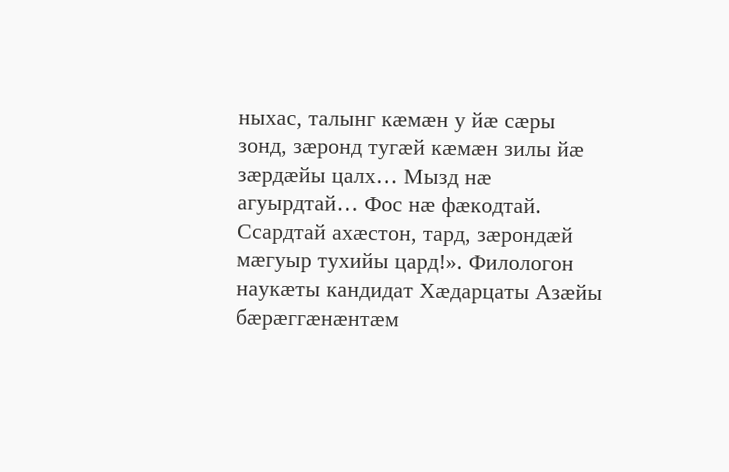ныхас, талынг кæмæн у йæ сæры зонд, зæронд тугæй кæмæн зилы йæ зæрдæйы цалх… Мызд нæ агуырдтай… Фос нæ фæкодтай. Ссардтай ахæстон, тард, зæрондæй мæгуыр тухийы цард!». Филологон наукæты кандидат Хæдарцаты Азæйы бæрæггæнæнтæм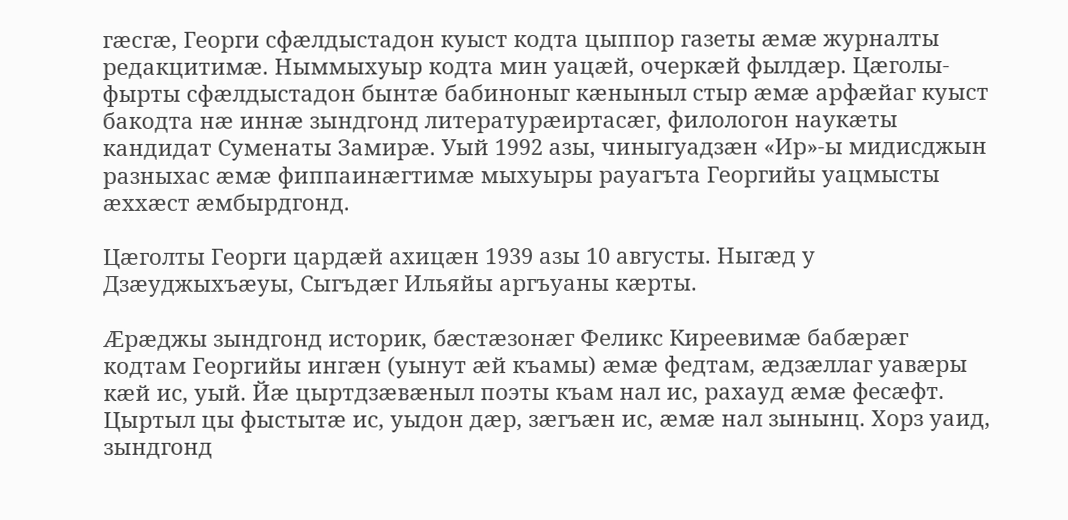гæсгæ, Георги сфæлдыстадон куыст кодта цыппор газеты æмæ журналты редакцитимæ. Ныммыхуыр кодта мин уацæй, очеркæй фылдæр. Цæголы-фырты сфæлдыстадон бынтæ бабиноныг кæныныл стыр æмæ арфæйаг куыст бакодта нæ иннæ зындгонд литературæиртасæг, филологон наукæты кандидат Суменаты Замирæ. Уый 1992 азы, чиныгуадзæн «Ир»-ы мидисджын разныхас æмæ фиппаинæгтимæ мыхуыры рауагъта Георгийы уацмысты æххæст æмбырдгонд.

Цæголты Георги цардæй ахицæн 1939 азы 10 августы. Ныгæд у Дзæуджыхъæуы, Сыгъдæг Ильяйы аргъуаны кæрты.

Æрæджы зындгонд историк, бæстæзонæг Феликс Киреевимæ бабæрæг кодтам Георгийы ингæн (уынут æй къамы) æмæ федтам, æдзæллаг уавæры кæй ис, уый. Йæ цыртдзæвæныл поэты къам нал ис, рахауд æмæ фесæфт. Цыртыл цы фыстытæ ис, уыдон дæр, зæгъæн ис, æмæ нал зынынц. Хорз уаид, зындгонд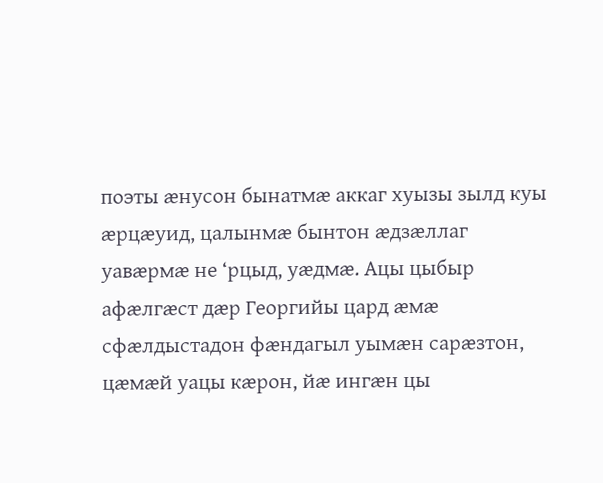поэты æнусон бынатмæ аккаг хуызы зылд куы æрцæуид, цалынмæ бынтон æдзæллаг уавæрмæ не ‘рцыд, уæдмæ. Ацы цыбыр афæлгæст дæр Георгийы цард æмæ сфæлдыстадон фæндагыл уымæн сарæзтон, цæмæй уацы кæрон, йæ ингæн цы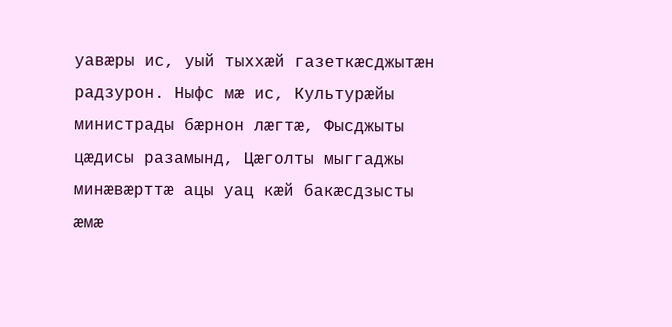уавæры ис, уый тыххæй газеткæсджытæн радзурон. Ныфс мæ ис, Культурæйы министрады бæрнон лæгтæ, Фысджыты цæдисы разамынд, Цæголты мыггаджы минæвæрттæ ацы уац кæй бакæсдзысты æмæ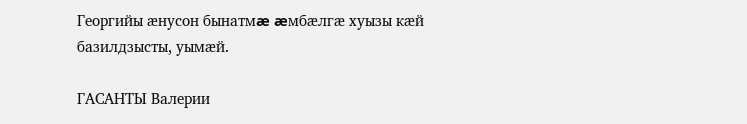Георгийы æнусон бынатмæ æмбæлгæ хуызы кæй базилдзысты, уымæй.

ГАСАНТЫ Валерии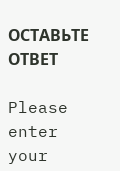ОСТАВЬТЕ ОТВЕТ

Please enter your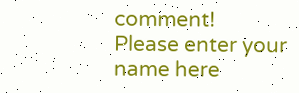comment!
Please enter your name here